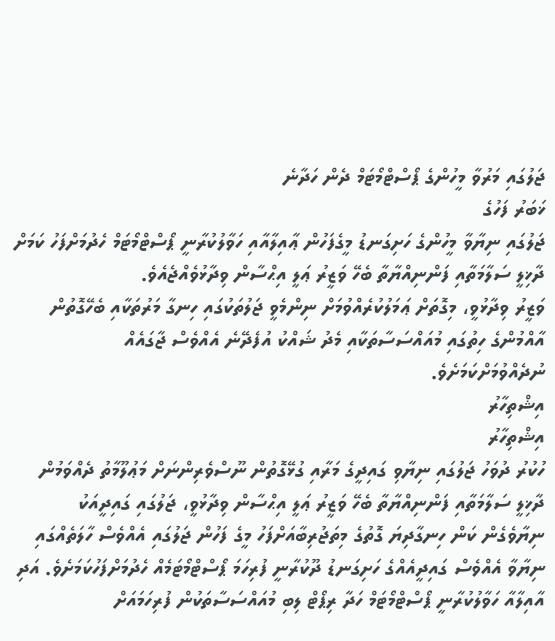ޖަލުގައި މަރުވާ މީހުންގެ ޕޯސްޓްމޯޓަމް ދެން ހަދާނެ
ޚަބަރު ފަހުގެ
ޖަލުގައި ނިޔާވާ މީހުންގެ ހަށިގަނޑު މީގެފަހުން ޢާއިލާއާއި ހަވާލުކުރާނީ ޕޯސްޓްމޯޓަމް ހެދުމަށްފަހު ކަމަށް ދާޚިލީ ސަލާމަތާއި ފަންނިއްޔާތާ ބެހޭ ވަޒީރު ޢަލީ އިޙްސާން ވިދާޅުވެއްޖެއެވެ.
ވަޒީރު ވިދާޅުވީ، މިގޮތަށް ޢަމަލުކުރެއްވުމަށް ނިންމެވީ ޖަލުތަކުގައި ހިނގާ މަރުތަކާއި ބެހޭގޮތުން އާއްމުންގެ ހިތުގައި މުއައްސަސާތަކާއި މެދު ޝައްކު އުފެދޭނެ އެއްވެސް ޖާގައެއް ނުދެއްވުމަށްކަމަށެވެ.
އިޝްތިހާރު
އިޝްތިހާރު
ހުކުރު ދުވަހު ޖަލުގައި ނިޔާވި ގައިދީގެ މަރާއި ގުޅޭގޮތުން ނޫސްވެރިންނަށް މަޢުލޫމާތު ދެއްވަމުން ދާޚިލީ ސަލާމަތާއި ފަންނިއްޔާތާ ބެހޭ ވަޒީރު ޢަލީ އިޙްސާން ވިދާޅުވީ، ޖަލުގައި ގައިދީއަކު ނިޔާވެގެން ކަން ހިނގާދިޔަ ގޮތުގެ މިތަޖުރިބާއަށްފަހު މީގެ ފަހުން ޖަލުގައި އެއްވެސް ހާލަތެއްގައި ނިޔާވާ އެއްވެސް ގައިދީއެއްގެ ހަށިގަނޑު ދޫކުރާނީ ފުރިހަމަ ޕޯސްޓްމޯޓަމެއް ހެދުމަށްފަހުކަމަށެވެ. އަދި އާއިލާއާ ހަވާލުކުރާނީ ޕޯސްޓްމޯޓަމް ހަދާ ރިޕޯޓް ލިބި މުއައްސަސާތަކުން ފުރިހަމައަށް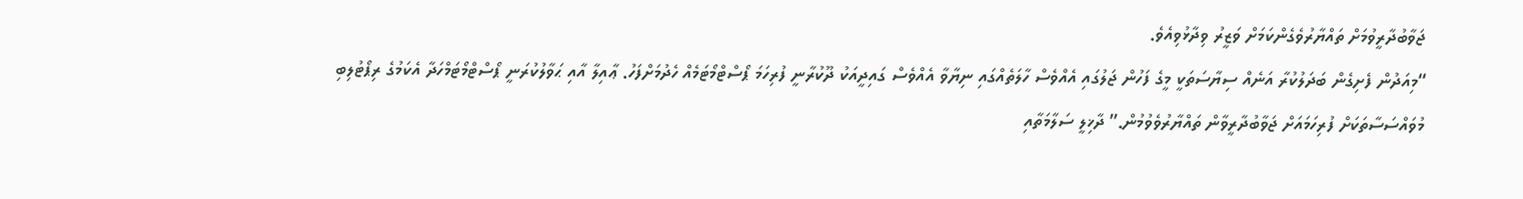ޖަވާބުދާރީވުމަށް ތައްޔާރުވެގެންކަމަށް ވަޒީރު ވިދާޅުވިއެވެ.
“މިއަދުން ފެށިގެން ބަދަލުކުރާ އަނެއް ސިޔާސަތަކީ މީގެ ފަހުން ޖަލުގައި އެއްވެސް ހާލަތެއްގައި ނިޔާވާ އެއްވެސް ގައިދީއަކު ދޫކުރާނީ ފުރިހަމަ ޕޯސްޓްމޯޓަމެއް ހެދުމަށްފަހު. ޢާއިލާ އާއި ޙަވާލުކުރަނީ ޕޯސްޓްމޯޓަމްހަދާ އެކަމުގެ ރިޕޯޓުލިބި މުވައްސަސާތަކަށް ފުރިހަމައަށް ޖަވާބުދާރީވާން ތައްޔާރުވެވުމުން.” ދާޚިލީ ސަލާމަތާއި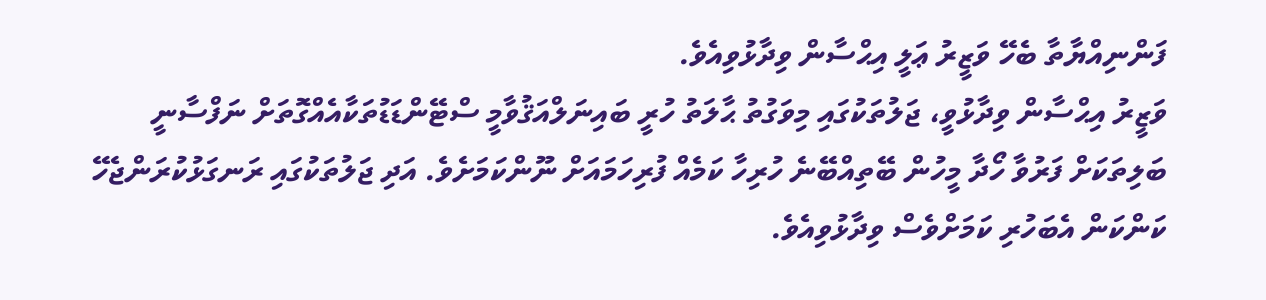ފަންނިއްޔާތާ ބެހޭ ވަޒީރު ޢަލީ އިޙްސާން ވިދާޅުވިއެވެ.
ވަޒީރު އިޙްސާން ވިދާޅުވީ، ޖަލުތަކުގައި މިވަގުތު ޙާލަތު ހުރީ ބައިނަލްއަޤުވާމީ ސްޓޭންޑަޑުތަކާއެއްގޮތަށް ނަފްސާނީ ބަލިތަކަށް ފަރުވާ ހޯދާ މީހުން ބޭތިއްބޭނެ ހުރިހާ ކަމެއް ފުރިހަމައަށް ނޫންކަމަށެވެ. އަދި ޖަލުތަކުގައި ރަނގަޅުކުރަންޖެހޭ ކަންކަން އެބަހުރި ކަމަށްވެސް ވިދާޅުވިއެވެ.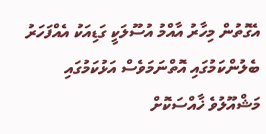އެގޮތުން މިހާރު އާއްމު އުސޫލަކީ ގަޑިއަކު އެއްފަހަރު ބެލުންކަމުގައި އޮތްނަމަވެސް އަޅުކަމުގައި މަޝްއޫލުވެ ޚާއްސަކޮށް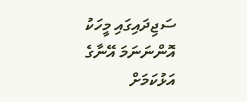ސަޖިދައިގައި މީހަކު އޮންނަނަމަ އޭނާގެ އަޅުކަމަށް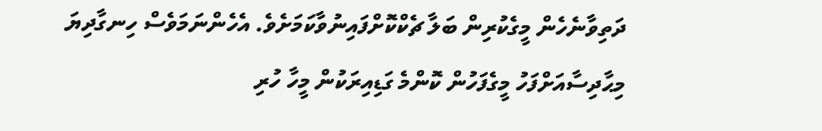ދަތިވާނެހެން މީގެކުރިން ބަލާ ޗެކްކޮށްފައިނުވާކަމަށެވެ. އެހެންނަމަވެސް ހިނގާދިޔަ މިޙާދިސާއަށްފަހު މީގެފަހުން ކޮންމެ ގަޑިއިރަކުން މީހާ ހުރި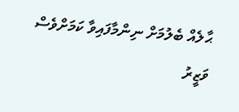ޙާލެއް ބެލުމަށް ނިންމާފައިވާ ކަމަށްވެސް ވަޒީރު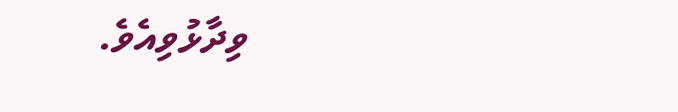ވިދާޅުވިއެވެ.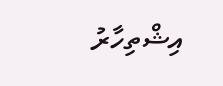އިޝްތިހާރު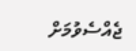ޖެއްސެވުމަށް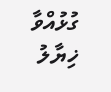ގުޅުއްވާ
ޚިޔާލު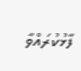ފާޅުކުރައްވާ